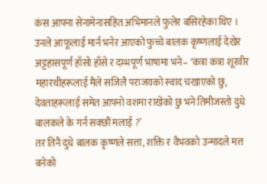कंस आफ्ना सेनामेनासहित अभिमानले फुलेर बसिरहेका थिए ।
उनले आफूलाई मार्न भनेर आएको फुच्चे बालक कृष्णलाई देखेर अट्टहासपूर्ण हाँसो हाँसे र दम्भपूर्ण भाषामा भने– ‘कत्रा कत्रा शूरवीर महारथीहरूलाई मैले सजिलै पराजयको स्वाद चखाएको छु, देवताहरूलाई समेत आफ्नो वशमा राखेको छु भने तिमीजस्तो दुधे बालकले के गर्न सक्छौं मलाई ?’
तर तिनै दुधे बालक कृष्णले सत्ता, शक्ति र वैभवको उन्मादले मत्त बनेको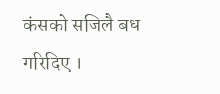कंसको सजिलै बध गरिदिए ।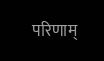परिणाम्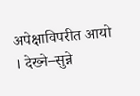अपेक्षाविपरीत आयो । देख्ने–सुन्ने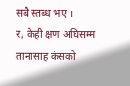सबै स्तब्ध भए ।
र, केही क्षण अघिसम्म तानासाह कंसको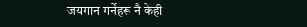जयगान गर्नेहरू नै केही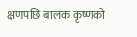क्षणपछि बालक कृष्णको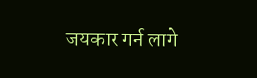जयकार गर्न लागे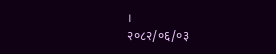।
२०८२/०६/०३